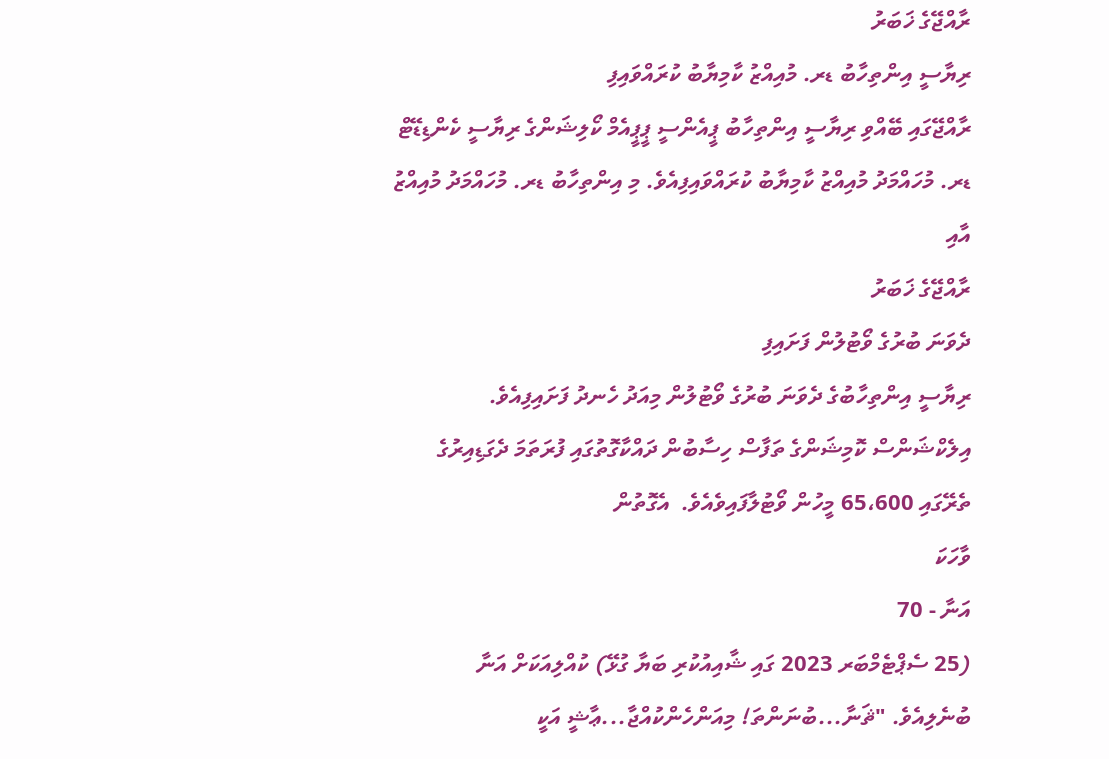ރާއްޖޭގެ ޚަބަރު
ރިޔާސީ އިންތިހާބު ޑރ. މުއިއްޒު ކާމިޔާބު ކުރައްވައިފި
ރާއްޖޭގައި ބޭއްވި ރިޔާސީ އިންތިހާބު ޕީއެންސީ ޕީޕީއެމް ކޯލިޝަންގެ ރިޔާސީ ކެންޑިޑޭޓް ޑރ. މުހައްމަދު މުއިއްޒު ކާމިޔާބު ކުރައްވައިފިއެވެ. މި އިންތިހާބު ޑރ. މުހައްމަދު މުއިއްޒު އާއި
ރާއްޖޭގެ ޚަބަރު
ދެވަނަ ބުރުގެ ވޯޓުލުން ފަށައިފި
ރިޔާސީ އިންތިހާބުގެ ދެވަނަ ބުރުގެ ވޯޓުލުން މިއަދު ހެނދު ފަށައިފިއެވެ. އިލެކްޝަންސް ކޮމިޝަންގެ ތަފާސް ހިސާބުން ދައްކާގޮތުގައި ފުރަތަމަ ދެގަޑިއިރުގެ ތެރޭގައި 65،600 މީހުން ވޯޓުލާފައިވެއެވެ.  އެގޮތުން
ވާހަކަ
އަނާ - 70
(25 ސެޕްޓެމްބަރ 2023 ގައި ޝާއިއުކުރި ބަޔާ ގުޅޭ) ކުއްލިއަކަށް އަނާ ބުނެލިއެވެ. "ޘަނާ...ބުނަންތަ! މިއަންހެންކުއްޖާ...ޢާޝީ އަކީ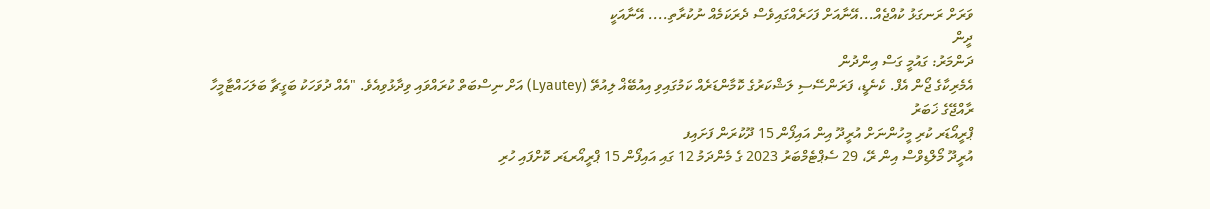ވަރަށް ރަނގަޅު ކުއްޖެއް...އޭނާއަށް ފަހަރެއްގައިވެސް ދެރަކަމެއް ނުކުރާތި.... އޭނާއަކީ
ދީން
ދަންމަރު: ގައުމީ ގަސް އިންދުން
އެމެރިކާގެ ޖޯން އެފް. ކެނެޑީ، ފަރަންސޭސި ލަޝްކަރުގެ ކޮމާންޑަރެއް ކަމުގައިވި އިއުބޭޣް ލިއުތޭ (Lyautey) އަށް ނިސްބަތް ކުރައްވައި ވިދާޅުވިއެވެ. "އެއް ދުވަހަކު ބަގީޗާ ބަލަހައްޓާމީހާ
ރާއްޖޭގެ ޚަބަރު
ޕްރީއޯޑަރ ކުރި މީހުންނަށް އުރީދޫ އިން އައިފޯން 15 ދޫކުރަން ފަށައިފ
އުރީދޫ މޯލްޑިވްސް އިން ރޭ، 29 ސެޕްޓެމްބަރު 2023 ގެ މެންދަމު 12 ގައި އައިފޯން 15 ޕްރީއޯރޑަރ ކޮށްފައި ހުރި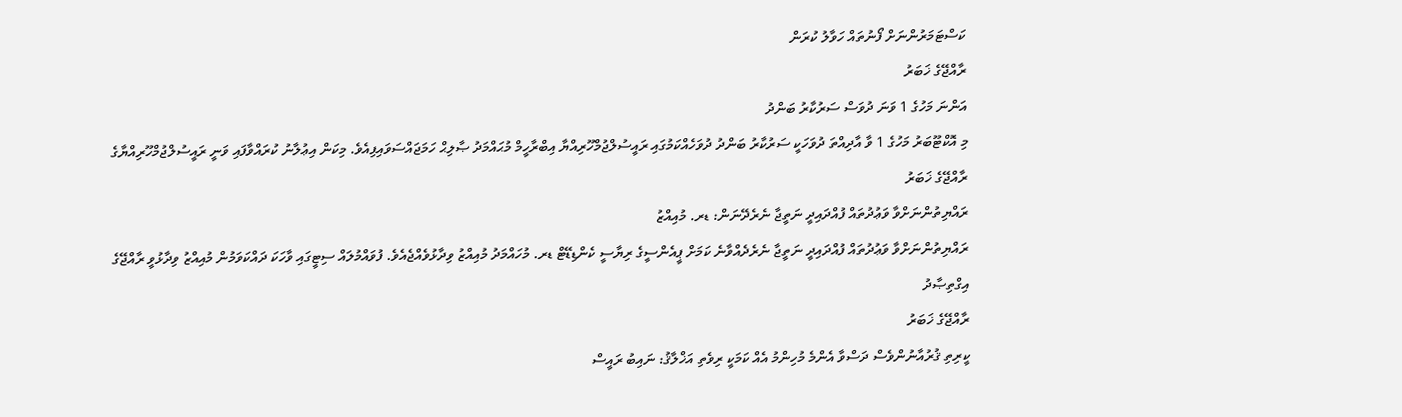ކަސްޓަމަރުންނަށް ފޯނުތައް ހަވާލު ކުރަން
ރާއްޖޭގެ ޚަބަރު
އަންނަ މަހުގެ 1 ވަނަ ދުވަސް ސަރުކާރު ބަންދު
މި އޮކްޓޫބަރު މަހުގެ 1 ވާ އާދިއްތަ ދުވަހަކީ ސަރުކާރު ބަންދު ދުވަހެއްކަމުގައި ރައީސުލްޖުމްހޫރިއްޔާ އިބްރާހީމް މުޙައްމަދު ޞާލިޙް ހަމަޖައްސަވައިފިއެވެ. މިކަން އިޢުލާނު ކުރައްވާފައި ވަނީ ރައީސުލްޖުމްހޫރިއްޔާގެ
ރާއްޖޭގެ ޚަބަރު
ރައްޔިތުންނަށްވާ ވަޢުދުތައް ފުއްދައިދީ ނަތީޖާ ނެރެދޭނަން: ޑރ. މުއިއްޒު
ރައްޔިތުންނަށްވާ ވަޢުދުތައް ފުއްދައިދީ ނަތީޖާ ނެރެދެއްވާނެ ކަމަށް ޕީއެންސީގެ ރިޔާސީ ކެންޑިޑޭޓް ޑރ. މުހައްމަދު މުއިއްޒު ވިދާޅުވެއްޖެއެވެ. ފުވައްމުލައް ސިޓީގައި ވާހަކަ ދައްކަވަމުން މުއިއްޒު ވިދާޅުވީ ރާއްޖޭގެ އިގްތިޞާދު
ރާއްޖޭގެ ޚަބަރު
ކީރިތި ޤުރުއާނުންވެސް ދަސްވާ އެންމެ މުހިންމު އެއް ކަމަކީ ރިވެތި އަޚްލާޤު: ނައިބު ރައީސް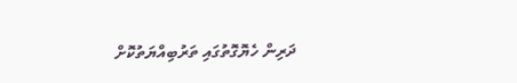ދަރިން ހެޔޮގޮތުގައި ތަރުބިއްޔަތުކޮށް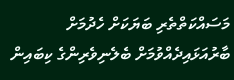މަސައްކަތްތެރި ބަޔަކަށް ހެދުމަށް ބާރުއަޅައިދެއްވުމަށް ބެލެނިވެރިންގެ ކިބައިން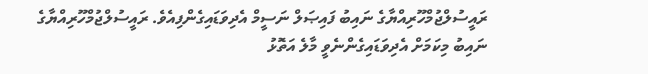ރައީސުލްޖުމްހޫރިއްޔާގެ ނައިބު ފައިޞަލް ނަސީމް އެދިވަޑައިގެންފިއެވެ. ރައީސުލްޖުމްހޫރިއްޔާގެ ނައިބު މިކަމަށް އެދިވަޑައިގެންނެވީ މާލެ އަތޮޅު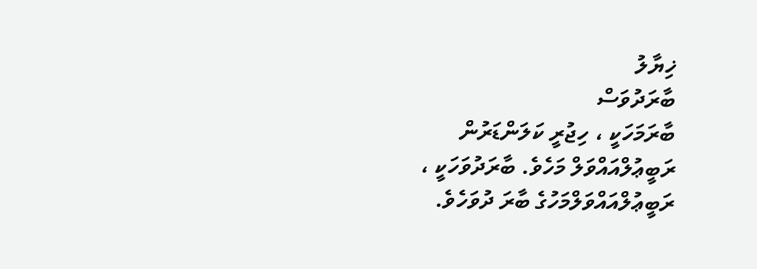ޚިޔާލު
ބާރަދުވަސް
ބާރަމަހަކީ ، ހިޖުރީ ކަލަންޑަރުން ރަބީޢުލްއައްވަލް މަހެވެ. ބާރަދުވަހަކީ ، ރަބީޢުލްއައްވަލްމަހުގެ ބާރަ ދުވަހެވެ.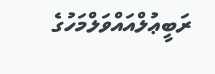ރަބީޢުލްއައްވަލްމަހުގެ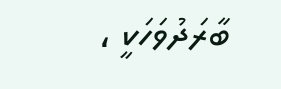ބާރަދުވަހަކީ ،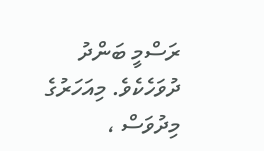ރަސްމީ ބަންދު ދުވަހެކެވެ. މިއަހަރުގެ މިދުވަސް ،